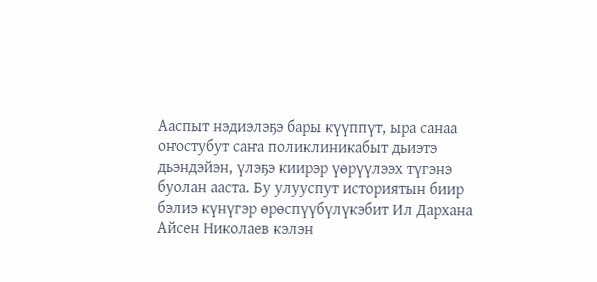Ааспыт нэдиэлэҕэ бары күүппүт, ыра санаа оҥостубут саҥа поликлиникабыт дьиэтэ дьэндэйэн, үлэҕэ киирэр үөрүүлээх түгэнэ буолан ааста. Бу улууспут историятын биир бэлиэ күнүгэр өрөспүүбүлүкэбит Ил Дархана Айсен Николаев кэлэн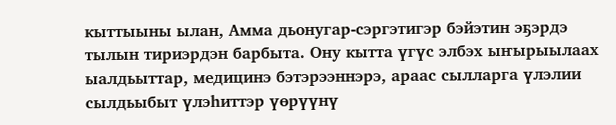кыттыыны ылан, Амма дьонугар-сэргэтигэр бэйэтин эҕэрдэ тылын тириэрдэн барбыта. Ону кытта үгүс элбэх ыҥырыылаах ыалдьыттар, медицинэ бэтэрээннэрэ, араас сылларга үлэлии сылдьыбыт үлэһиттэр үөрүүнү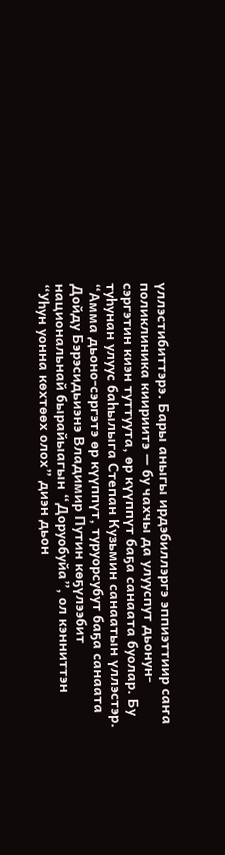үллэстибиттэрэ. Бары аныгы ирдэбиллэргэ эппиэттиир саҥа поликлиника киириитэ — бу чахчы да улууспут дьонун-сэргэтин киэн туттуута, өр күүппүт баҕа санаата буолар. Бу туһунан улуус баһылыга Степан Кузьмин санаатын үллэстэр.
“Амма дьоно-сэргэтэ өр күүппүт, туруорсубут баҕа санаата Дойду Бэрэсидьиэнэ Владимир Путин көҕүлээбит национальнай бырайыагын “Доруобуйа”, ол кэнниттэн “Уһун уонна көхтөөх олох” диэн дьон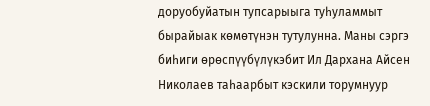доруобуйатын тупсарыыга туһуламмыт бырайыак көмөтүнэн тутулунна. Маны сэргэ биһиги өрөспүүбүлүкэбит Ил Дархана Айсен Николаев таһаарбыт кэскили торумнуур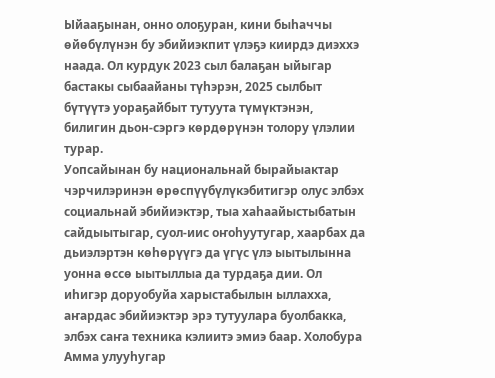Ыйааҕынан, онно олоҕуран, кини быһаччы өйөбүлүнэн бу эбийиэкпит үлэҕэ киирдэ диэххэ наада. Ол курдук 2023 сыл балаҕан ыйыгар бастакы сыбаайаны түһэрэн, 2025 сылбыт бүтүүтэ уораҕайбыт тутуута түмүктэнэн, билигин дьон-сэргэ көрдөрүнэн толору үлэлии турар.
Уопсайынан бу национальнай бырайыактар чэрчилэринэн өрөспүүбүлүкэбитигэр олус элбэх социальнай эбийиэктэр, тыа хаһаайыстыбатын сайдыытыгар, суол-иис оҥоһуутугар, хаарбах да дьиэлэртэн көһөрүүгэ да үгүс үлэ ыытылынна уонна өссө ыытыллыа да турдаҕа дии. Ол иһигэр доруобуйа харыстабылын ыллахха, аҥардас эбийиэктэр эрэ тутуулара буолбакка, элбэх саҥа техника кэлиитэ эмиэ баар. Холобура Амма улууһугар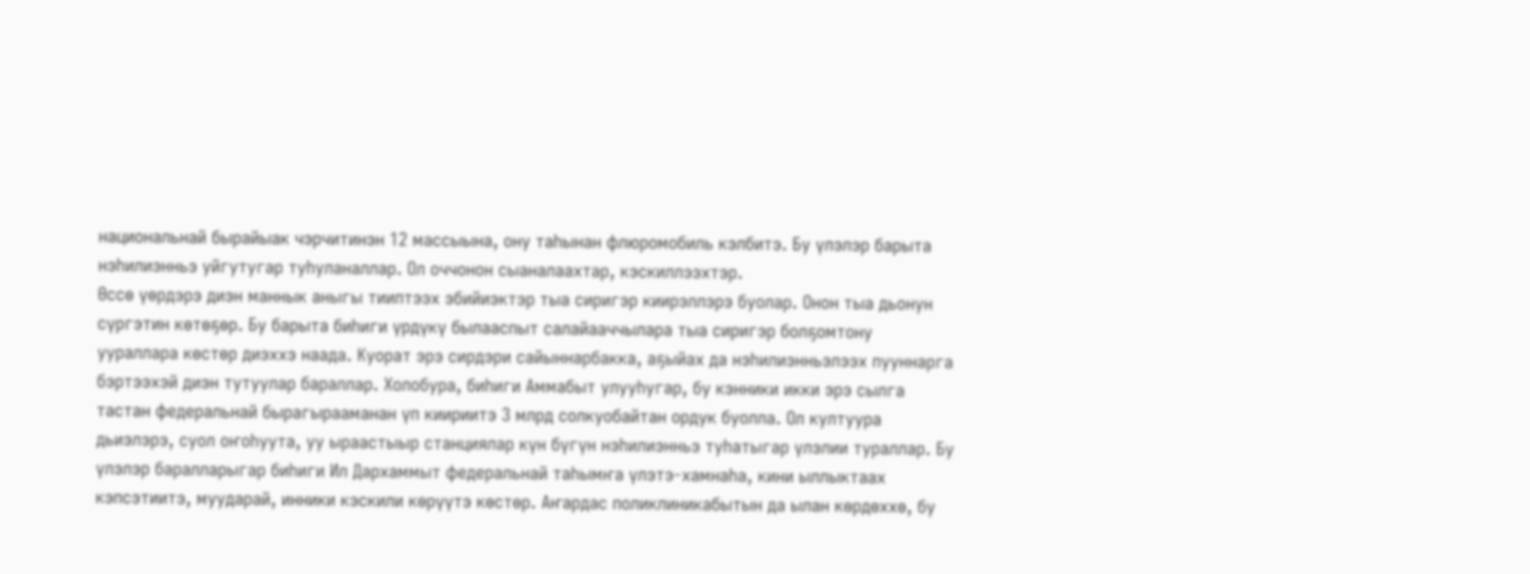национальнай бырайыак чэрчитинэн 12 массыына, ону таһынан флюромобиль кэлбитэ. Бу үлэлэр барыта нэһилиэнньэ уйгутугар туһуланаллар. Ол оччонон сыаналаахтар, кэскиллээхтэр.
Өссө үөрдэрэ диэн маннык аныгы тииптээх эбийиэктэр тыа сиригэр киирэллэрэ буолар. Онон тыа дьонун сүргэтин көтөҕөр. Бу барыта биһиги үрдүкү былааспыт салайааччылара тыа сиригэр болҕомтону уураллара көстөр диэххэ наада. Куорат эрэ сирдэри сайыннарбакка, аҕыйах да нэһилиэнньэлээх пууннарга бэртээхэй диэн тутуулар бараллар. Холобура, биһиги Аммабыт улууһугар, бу кэнники икки эрэ сылга тастан федеральнай бырагырааманан үп киириитэ 3 млрд солкуобайтан ордук буолла. Ол култуура дьиэлэрэ, суол оҥоһуута, уу ыраастыыр станциялар күн бүгүн нэһилиэнньэ туһатыгар үлэлии тураллар. Бу үлэлэр баралларыгар биһиги Ил Дархаммыт федеральнай таһымҥа үлэтэ-хамнаһа, кини ыллыктаах кэпсэтиитэ, муударай, инники кэскили көрүүтэ көстөр. Аҥардас поликлиникабытын да ылан көрдөххө, бу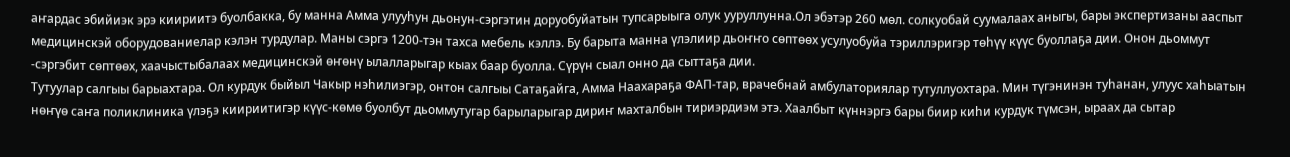аҥардас эбийиэк эрэ киириитэ буолбакка, бу манна Амма улууһун дьонун-сэргэтин доруобуйатын тупсарыыга олук ууруллунна.Ол эбэтэр 260 мөл. солкуобай суумалаах аныгы, бары экспертизаны ааспыт медицинскэй оборудованиелар кэлэн турдулар. Маны сэргэ 1200-тэн тахса мебель кэллэ. Бу барыта манна үлэлиир дьоҥҥо сөптөөх усулуобуйа тэриллэригэр төһүү күүс буоллаҕа дии. Онон дьоммут -сэргэбит сөптөөх, хаачыстыбалаах медицинскэй өҥөнү ылалларыгар кыах баар буолла. Сүрүн сыал онно да сыттаҕа дии.
Тутуулар салгыы барыахтара. Ол курдук быйыл Чакыр нэһилиэгэр, онтон салгыы Сатаҕайга, Амма Наахараҕа ФАП-тар, врачебнай амбулаториялар тутуллуохтара. Мин түгэнинэн туһанан, улуус хаһыатын нөҥүө саҥа поликлиника үлэҕэ киириитигэр күүс-көмө буолбут дьоммутугар барыларыгар дириҥ махталбын тириэрдиэм этэ. Хаалбыт күннэргэ бары биир киһи курдук түмсэн, ыраах да сытар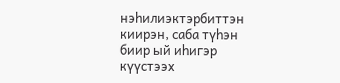нэһилиэктэрбиттэн киирэн, саба түһэн биир ый иһигэр күүстээх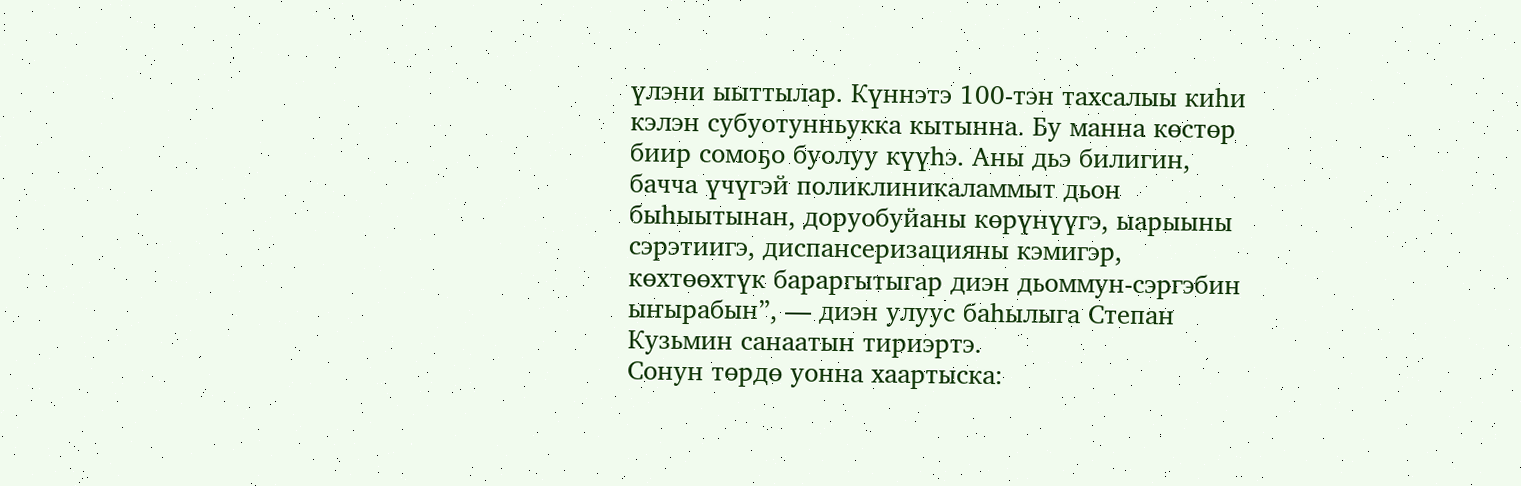үлэни ыыттылар. Күннэтэ 100-тэн тахсалыы киһи кэлэн субуотунньукка кытынна. Бу манна көстөр биир сомоҕо буолуу күүһэ. Аны дьэ билигин, бачча үчүгэй поликлиникаламмыт дьон быһыытынан, доруобуйаны көрүнүүгэ, ыарыыны сэрэтиигэ, диспансеризацияны кэмигэр, көхтөөхтүк бараргытыгар диэн дьоммун-сэргэбин ыҥырабын”, — диэн улуус баһылыга Степан Кузьмин санаатын тириэртэ.
Сонун төрдө уонна хаартыска: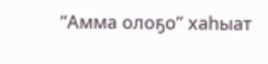“Амма олоҕо” хаһыат